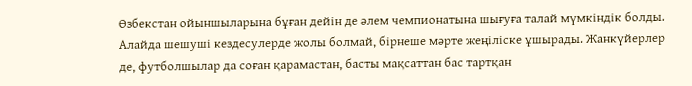Өзбекстан ойыншыларына бұған дейін де әлем чемпионатына шығуға талай мүмкіндік болды. Алайда шешуші кездесулерде жолы болмай, бірнеше мәрте жеңіліске ұшырады. Жанкүйерлер де, футболшылар да соған қарамастан, басты мақсаттан бас тартқан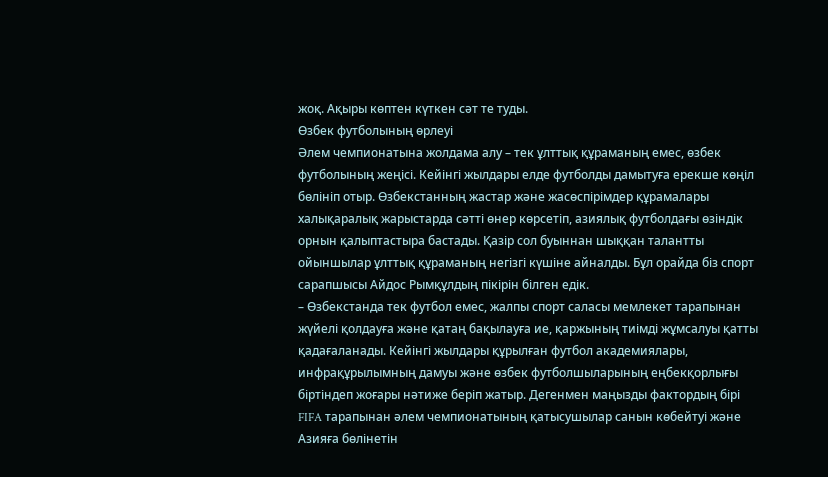жоқ. Ақыры көптен күткен сәт те туды.
Өзбек футболының өрлеуі
Әлем чемпионатына жолдама алу – тек ұлттық құраманың емес, өзбек футболының жеңісі. Кейінгі жылдары елде футболды дамытуға ерекше көңіл бөлініп отыр. Өзбекстанның жастар және жасөспірімдер құрамалары халықаралық жарыстарда сәтті өнер көрсетіп, азиялық футболдағы өзіндік орнын қалыптастыра бастады. Қазір сол буыннан шыққан талантты ойыншылар ұлттық құраманың негізгі күшіне айналды. Бұл орайда біз спорт сарапшысы Айдос Рымқұлдың пікірін білген едік.
– Өзбекстанда тек футбол емес, жалпы спорт саласы мемлекет тарапынан жүйелі қолдауға және қатаң бақылауға ие, қаржының тиімді жұмсалуы қатты қадағаланады. Кейінгі жылдары құрылған футбол академиялары, инфрақұрылымның дамуы және өзбек футболшыларының еңбекқорлығы біртіндеп жоғары нәтиже беріп жатыр. Дегенмен маңызды фактордың бірі FIFA тарапынан әлем чемпионатының қатысушылар санын көбейтуі және Азияға бөлінетін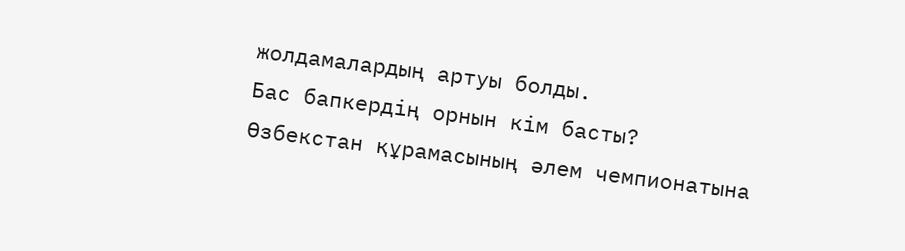жолдамалардың артуы болды.
Бас бапкердің орнын кім басты?
Өзбекстан құрамасының әлем чемпионатына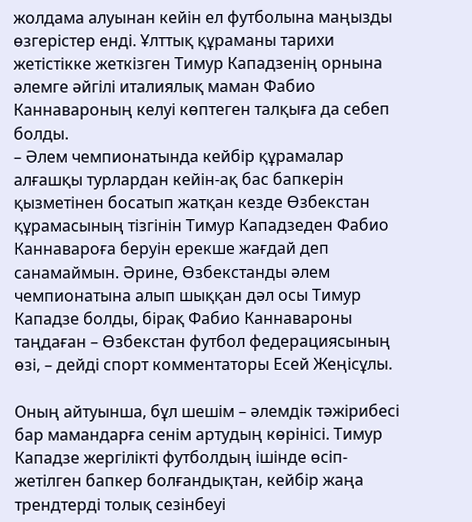жолдама алуынан кейін ел футболына маңызды өзгерістер енді. Ұлттық құраманы тарихи жетістікке жеткізген Тимур Кападзенің орнына әлемге әйгілі италиялық маман Фабио Каннавароның келуі көптеген талқыға да себеп болды.
– Әлем чемпионатында кейбір құрамалар алғашқы турлардан кейін-ақ бас бапкерін қызметінен босатып жатқан кезде Өзбекстан құрамасының тізгінін Тимур Кападзеден Фабио Каннавароға беруін ерекше жағдай деп санамаймын. Әрине, Өзбекстанды әлем чемпионатына алып шыққан дәл осы Тимур Кападзе болды, бірақ Фабио Каннавароны таңдаған – Өзбекстан футбол федерациясының өзі, – дейді спорт комментаторы Есей Жеңісұлы.

Оның айтуынша, бұл шешім – әлемдік тәжірибесі бар мамандарға сенім артудың көрінісі. Тимур Кападзе жергілікті футболдың ішінде өсіп-жетілген бапкер болғандықтан, кейбір жаңа трендтерді толық сезінбеуі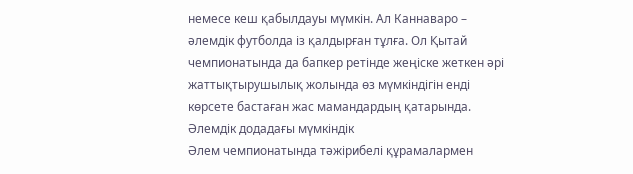немесе кеш қабылдауы мүмкін. Ал Каннаваро – әлемдік футболда із қалдырған тұлға. Ол Қытай чемпионатында да бапкер ретінде жеңіске жеткен әрі жаттықтырушылық жолында өз мүмкіндігін енді көрсете бастаған жас мамандардың қатарында.
Әлемдік додадағы мүмкіндік
Әлем чемпионатында тәжірибелі құрамалармен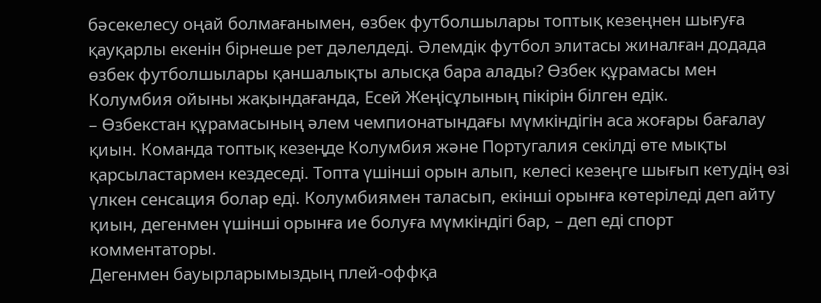бәсекелесу оңай болмағанымен, өзбек футболшылары топтық кезеңнен шығуға қауқарлы екенін бірнеше рет дәлелдеді. Әлемдік футбол элитасы жиналған додада өзбек футболшылары қаншалықты алысқа бара алады? Өзбек құрамасы мен Колумбия ойыны жақындағанда, Есей Жеңісұлының пікірін білген едік.
– Өзбекстан құрамасының әлем чемпионатындағы мүмкіндігін аса жоғары бағалау қиын. Команда топтық кезеңде Колумбия және Португалия секілді өте мықты қарсыластармен кездеседі. Топта үшінші орын алып, келесі кезеңге шығып кетудің өзі үлкен сенсация болар еді. Колумбиямен таласып, екінші орынға көтеріледі деп айту қиын, дегенмен үшінші орынға ие болуға мүмкіндігі бар, – деп еді спорт комментаторы.
Дегенмен бауырларымыздың плей-оффқа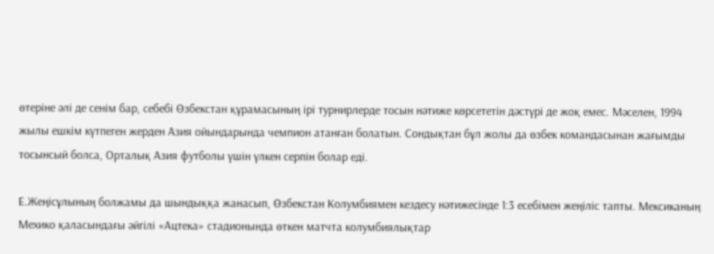өтеріне әлі де сенім бар, себебі Өзбекстан құрамасының ірі турнирлерде тосын нәтиже көрсететін дәстүрі де жоқ емес. Мәселен, 1994 жылы ешкім күтпеген жерден Азия ойындарында чемпион атанған болатын. Сондықтан бұл жолы да өзбек командасынан жағымды тосынсый болса, Орталық Азия футболы үшін үлкен серпін болар еді.

Е.Жеңісұлының болжамы да шындыққа жанасып, Өзбекстан Колумбиямен кездесу нәтижесінде 1:3 есебімен жеңіліс тапты. Мексиканың Мехико қаласындағы әйгілі «Ацтека» стадионында өткен матчта колумбиялықтар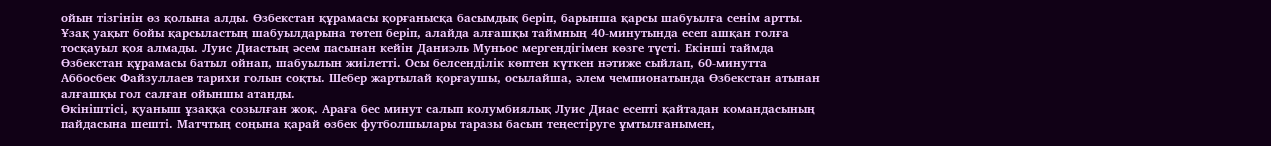ойын тізгінін өз қолына алды. Өзбекстан құрамасы қорғанысқа басымдық беріп, барынша қарсы шабуылға сенім артты. Ұзақ уақыт бойы қарсыластың шабуылдарына төтеп беріп, алайда алғашқы таймның 40-минутында есеп ашқан голға тосқауыл қоя алмады. Луис Диастың әсем пасынан кейін Даниэль Муньос мергендігімен көзге түсті. Екінші таймда Өзбекстан құрамасы батыл ойнап, шабуылын жиілетті. Осы белсенділік көптен күткен нәтиже сыйлап, 60-минутта Аббосбек Файзуллаев тарихи голын соқты. Шебер жартылай қорғаушы, осылайша, әлем чемпионатында Өзбекстан атынан алғашқы гол салған ойыншы атанды.
Өкініштісі, қуаныш ұзаққа созылған жоқ. Араға бес минут салып колумбиялық Луис Диас есепті қайтадан командасының пайдасына шешті. Матчтың соңына қарай өзбек футболшылары таразы басын теңестіруге ұмтылғанымен,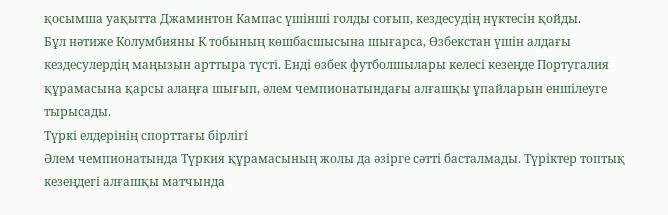қосымша уақытта Джаминтон Кампас үшінші голды соғып, кездесудің нүктесін қойды.
Бұл нәтиже Колумбияны К тобының көшбасшысына шығарса, Өзбекстан үшін алдағы кездесулердің маңызын арттыра түсті. Енді өзбек футболшылары келесі кезеңде Португалия құрамасына қарсы алаңға шығып, әлем чемпионатындағы алғашқы ұпайларын еншілеуге тырысады.
Түркі елдерінің спорттағы бірлігі
Әлем чемпионатында Түркия құрамасының жолы да әзірге сәтті басталмады. Түріктер топтық кезеңдегі алғашқы матчында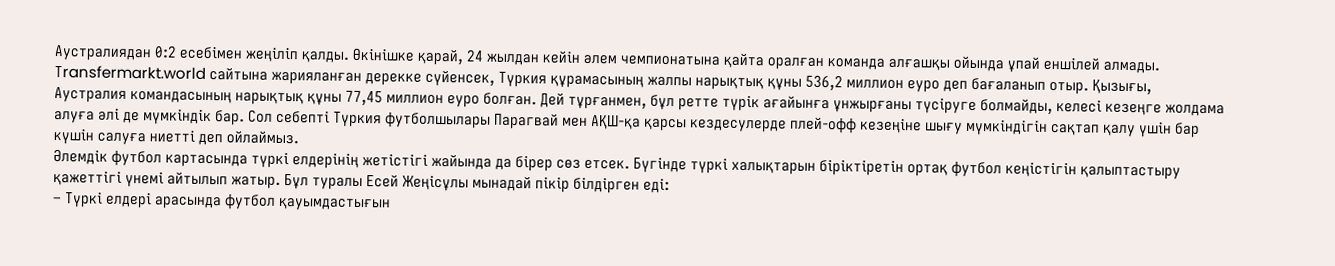Аустралиядан 0:2 есебімен жеңіліп қалды. Өкінішке қарай, 24 жылдан кейін әлем чемпионатына қайта оралған команда алғашқы ойында ұпай еншілей алмады. Тransfermarkt.world сайтына жарияланған дерекке сүйенсек, Түркия құрамасының жалпы нарықтық құны 536,2 миллион еуро деп бағаланып отыр. Қызығы, Аустралия командасының нарықтық құны 77,45 миллион еуро болған. Дей тұрғанмен, бұл ретте түрік ағайынға ұнжырғаны түсіруге болмайды, келесі кезеңге жолдама алуға әлі де мүмкіндік бар. Сол себепті Түркия футболшылары Парагвай мен АҚШ-қа қарсы кездесулерде плей-офф кезеңіне шығу мүмкіндігін сақтап қалу үшін бар күшін салуға ниетті деп ойлаймыз.
Әлемдік футбол картасында түркі елдерінің жетістігі жайында да бірер сөз етсек. Бүгінде түркі халықтарын біріктіретін ортақ футбол кеңістігін қалыптастыру қажеттігі үнемі айтылып жатыр. Бұл туралы Есей Жеңісұлы мынадай пікір білдірген еді:
– Түркі елдері арасында футбол қауымдастығын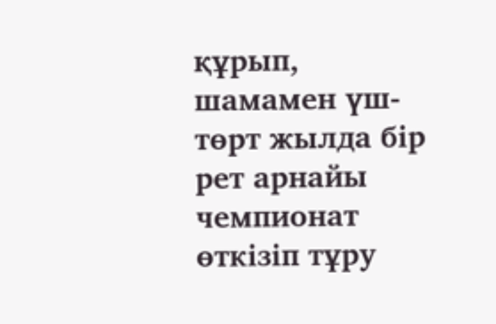құрып, шамамен үш-төрт жылда бір рет арнайы чемпионат өткізіп тұру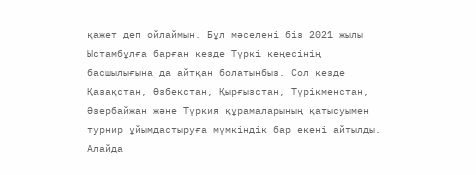қажет деп ойлаймын. Бұл мәселені біз 2021 жылы Ыстамбұлға барған кезде Түркі кеңесінің басшылығына да айтқан болатынбыз. Сол кезде Қазақстан, Өзбекстан, Қырғызстан, Түрікменстан, Әзербайжан және Түркия құрамаларының қатысуымен турнир ұйымдастыруға мүмкіндік бар екені айтылды. Алайда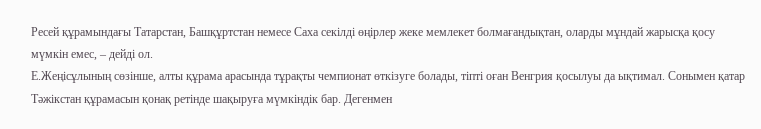Ресей құрамындағы Татарстан, Башқұртстан немесе Саха секілді өңірлер жеке мемлекет болмағандықтан, оларды мұндай жарысқа қосу мүмкін емес, – дейді ол.
Е.Жеңісұлының сөзінше, алты құрама арасында тұрақты чемпионат өткізуге болады, тіпті оған Венгрия қосылуы да ықтимал. Сонымен қатар Тәжікстан құрамасын қонақ ретінде шақыруға мүмкіндік бар. Дегенмен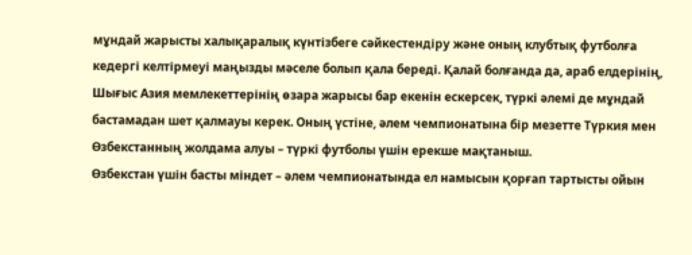мұндай жарысты халықаралық күнтізбеге сәйкестендіру және оның клубтық футболға кедергі келтірмеуі маңызды мәселе болып қала береді. Қалай болғанда да, араб елдерінің, Шығыс Азия мемлекеттерінің өзара жарысы бар екенін ескерсек, түркі әлемі де мұндай бастамадан шет қалмауы керек. Оның үстіне, әлем чемпионатына бір мезетте Түркия мен Өзбекстанның жолдама алуы – түркі футболы үшін ерекше мақтаныш.
Өзбекстан үшін басты міндет – әлем чемпионатында ел намысын қорғап тартысты ойын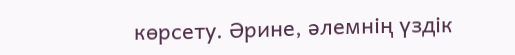көрсету. Әрине, әлемнің үздік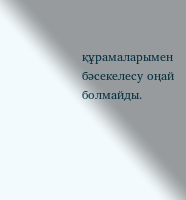құрамаларымен бәсекелесу оңай болмайды.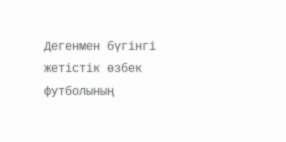Дегенмен бүгінгі жетістік өзбек футболының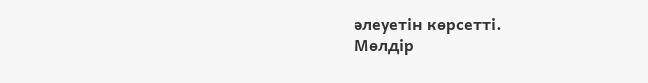әлеуетін көрсетті.
Мөлдір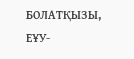БОЛАТҚЫЗЫ,
ЕҰУ-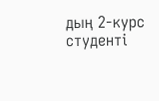дың 2-курс студенті